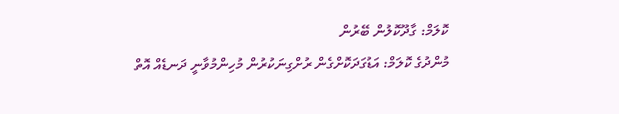ކޮލަމް: ގާދޫކޮލުން ބޭރުން
މުންދުގެ ކޮލަމް: އަޑުގަދަކޮށްގެން ރުށްގިނަކުރުން މުހިންމުވާނީ ދަނޑެއް އޮތް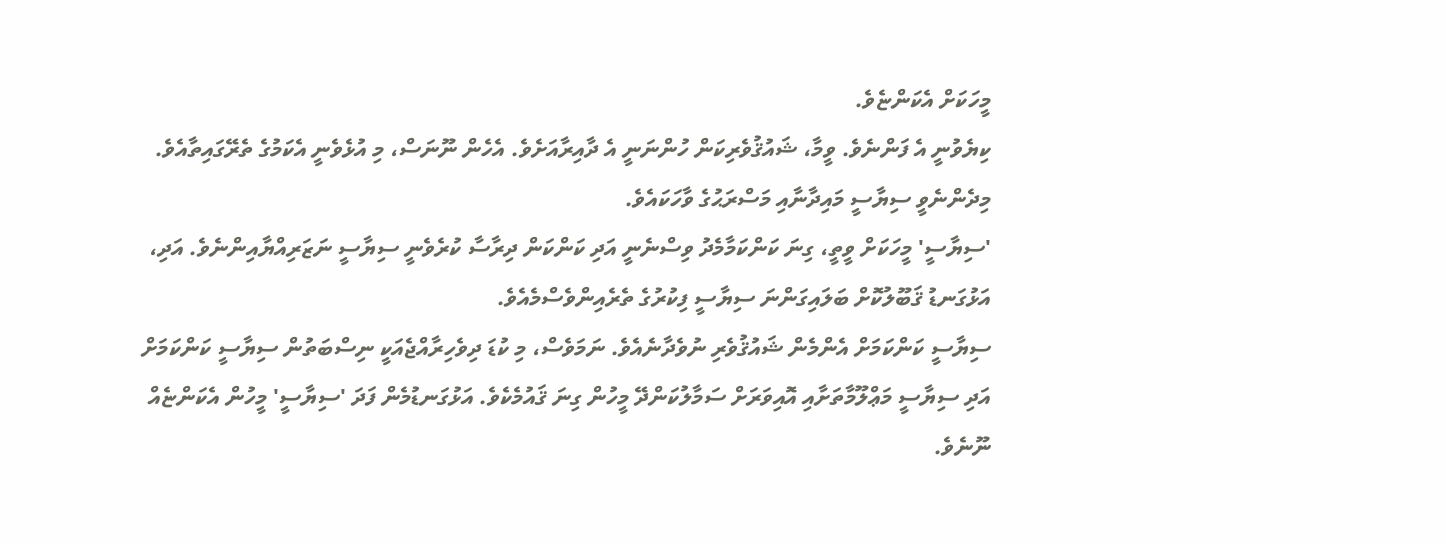މީހަކަށް އެކަންޏެވެ.
ކިޔެވުނީ އެ ފަންނެވެ. ވީމާ، ޝައުޤުވެރިކަން ހުންނަނީ އެ ދާއިރާއަށެވެ. އެހެން ނޫނަސް، މި އުޅެވެނީ އެކަމުގެ ތެރޭގައިތާއެވެ. މިދެންނެވީ ސިޔާސީ މައިދާނާއި މަސްރަޙުގެ ވާހަކައެވެ.
'ސިޔާސީ' މީހަކަށް ވީތީ، ގިނަ ކަންކަމާމެދު ވިސްނެނީ އަދި ކަންކަން ދިރާސާ ކުރެވެނީ ސިޔާސީ ނަޒަރިއްޔާއިންނެވެ. އަދި، އަޅުގަނޑު ޤަބޫލުކޮށް ބަލައިގަންނަ ސިޔާސީ ފިކުރުގެ ތެރެއިންވެސްމެއެވެ.
ސިޔާސީ ކަންކަމަށް އެންމެން ޝައުޤުވެރި ނުވެދާނެއެވެ. ނަމަވެސް، މި ކުޑަ ދިވެހިރާއްޖެއަކީ ނިސްބަތުން ސިޔާސީ ކަންކަމަށް އަދި ސިޔާސީ މަޢްލޫމާތަށާއި އޮއިވަރަށް ސަމާލުކަންދޭ މީހުން ގިނަ ޤައުމެކެވެ. އަޅުގަނޑުމެން ފަދަ 'ސިޔާސީ' މީހުން އެކަންޏެއް ނޫނެވެ.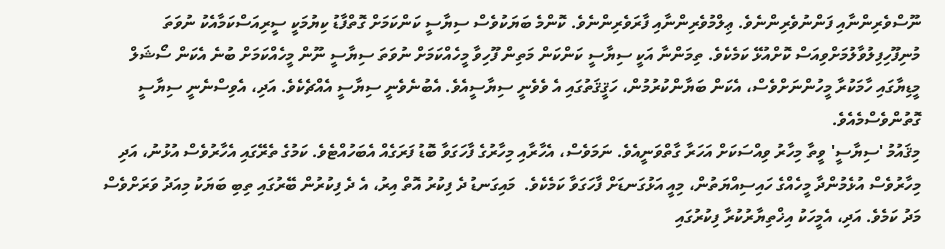ނޫސްވެރިންނާއި ފަންނުވެރިންނެވެ. ޢިލްމުވެރިންނާއި ފާރަވެރިންނެވެ. ކޮންމެ ބަޔަކުވެސް ސިޔާސީ ކަންކަމަށް ގޮތްފާޑު ކިޔުމަކީ ސީރިއަސްކަމާއެކު ނުވަތަ މުނިފޫހިފިލުވާލުމަށްވިއަސް ކޮށްއުޅޭ ކަމެކެވެ. ތިމަންނާ އަކީ ސިޔާސީ ކަންކަން މަތިން ފޫހިވާ މީހެއްކަމަށް ނުވަތަ ސިޔާސީ ނޫން މީހެއްކަމަށް ބުނެ އެކަން ސޯޝަލް މީޑިޔާގައި ހާމަކުރާ މީހުންނަށްވެސް، އެކަން ބަޔާންކުރުމުން، ހަޤީޤަތުގައި އެ ވެވެނީ ސިޔާސީއެވެ. އެބުނެވެނީ ސިޔާސީ އެއްޗެކެވެ. އަދި، އެވިސްނެނީ ސިޔާސީ ގޮތުންވެސްމެއެވެ.
މިޤައުމު 'ސިޔާސީ' ވީތާ މިހާރު ވިއްސަކަށް އަހަރާ ގާތްވަނީއެވެ. ނަމަވެސް، އެހާރާއި މިހާރުގެ ފާހަގަވާ ބޮޑު ފަރަގެއް އެބަހުއްޓެވެ. ކަމުގެ ތެރޭގައި އެހާރުވެސް އުޅުނު، އަދި މިހާރުވެސް އުޅެމުންދާ މީހެއްގެ ހައިސިއްޔަތުން، މިއީ އަޅުގަނޑަށް ފާހަގަވާ ކަމެކެވެ.  މައިގަނޑު ދެ ފިކުރު އޮތް އިރު، އެ ދެ ފިކުރުން ބޭރުގައި ތިބި ބަޔަކު މިއަދު ވަރަށްވެސް މަދު ކަމެވެ. އަދި، އެމީހަކު އިޚްތިޔާރުކުރާ ފިކުރުގައި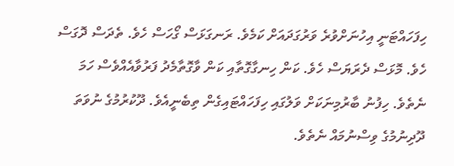ހިފަހައްޓަނީ އިހުނަށްވުރެ ވަރުގަދައަށް ކަމެވެ. ރަނގަޅަސް ގޯހަސް ހެވެ. ތެދަސް ދޮގަސް ހެވެ. މޮޅަސް ދެރަޔަސް ހެވެ. ކަން ހިނގާގޮތާއި ކަން ވާގޮތާމެދު ފަރުވާއެއްވެސް ހަމަ ނެތެވެ. ހިފުނު ބާރުމިނަކަށް ވަލުގައި ހިފަހައްޓައިގެން ތިބެނީއެވެ. ދޫކުރުމުގެ ނުވަތަ ދޫދިނުމުގެ ވިސްނުމައް ނެތެވެ.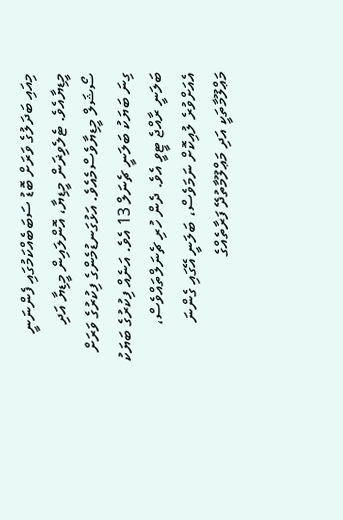މިއައި ބަދަލުގެ ވަރަށް ބޮޑު ސަބަބެއްކަމުގައި ފެންނަނީ މީޑިޔާއެވެ. ޓެލެވިޜަން މީޑިޔާ، އޮންލައިން މީޑިޔާ އަދި ސޯޝަލް މީޑިޔާވެސްމެއެވެ. އަޅުގަނޑުމެންގެ ފިކުރުގެ ވަރަށް ގިނަ ބަޔަކު ބަލަނީ ޗެނަލް 13 އެވެ. އަނެއް ފިކުރުގެ ބަޔަކު ބަލަނީ ރާއްޖެ ޓީވީ އެވެ. ދެން ހުރި ޗެނަލްތައްވެސް، އެއަށްވުރެ ލުއިކޮށް ނަމަވެސް، ބަލަނީ އޭގައި ގެންނަ މަޢްލޫމާތަކީ އަދި މަޢްލޫމާތުދޭ ފަރާތެއްގެ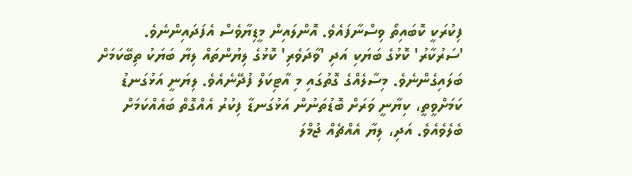ފިކުރަކީ ކޮބައިތޯ ވިސްނާފައެވެ. އޮންލައިން މީޑިޔާވެސް އެފަދައިންނެވެ. 'ސަރުކާރު' ކޮޅުގެ ބަޔަކި އަދި 'ވާދަވެރި' ކޮޅުގެ ލިޔުންތައް ލިޔާ ބަޔަކު ތިބޭކަމަށް ބަލައިގެންނެވެ. މިސާލެއްގެ ގޮތުގައި މި އާޓިކަލް ފުދޭނެއެވެ. ލިޔަނީ އަޅުގަނޑު ކަމަށްވީތީ، ކިޔާނީ ވަރަށް ބޮޑުތަނުން އަޅުގަނޑާ ފިކުރު އެއްގޮތް ބައެއްކަމަށް ބެލެވެއެވެ. އަދި، ލިޔާ އެއްޗެއް ޖުމްލަ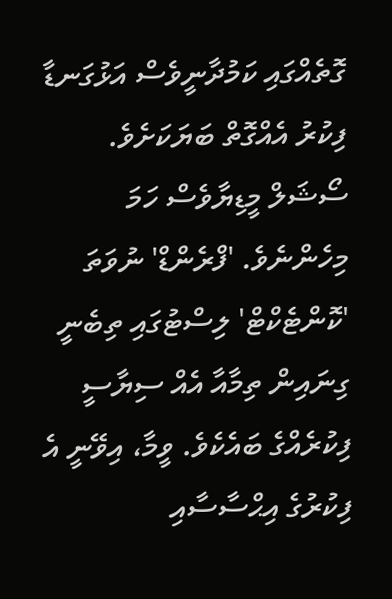ގޮތެއްގައި ކަމުދާނީވެސް އަޅުގަނޑާ ފިކުރު އެއްގޮތް ބަޔަކަށެވެ. ސޯޝަލް މީޑިޔާވެސް ހަމަ މިހެންނެވެ. 'ފްރެންޑް' ނުވަތަ 'ކޮންޓެކްޓް' ލިސްޓުގައި ތިބެނީ ގިނައިން ތިމާއާ އެއް ސިޔާސީ ފިކުރެއްގެ ބައެކެވެ. ވީމާ، އިވޭނީ އެ ފިކުރުގެ އިޙްސާސާއި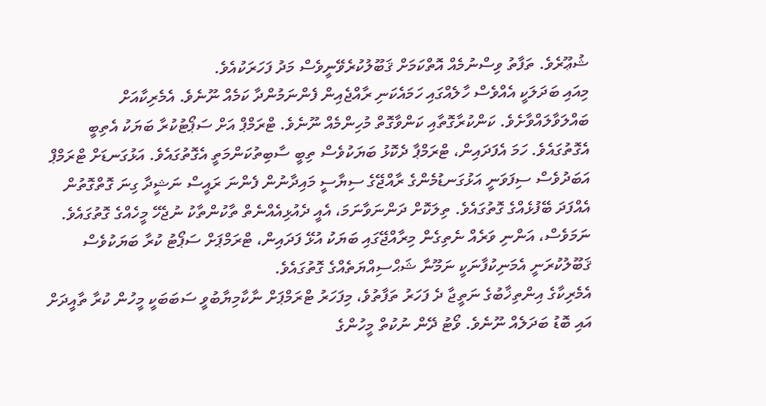ޝުޢޫރެވެ. ތަފާތު ވިސްނުމެއް އޮތްކަމަށް ޤަބޫލުކުރެވޭނީވެސް މަދު ފަހަރަކުއެވެ.
މިއައި ބަދަލަކީ އެއްވެސް ހާލެއްގައި ހަމައެކަނި ރާއްޖެއިން ފެންނަމުންދާ ކަމެއް ނޫނެވެ. އެމެރިކާއަށް ބައްލަވާލައްވާށެވެ. ކަންކުރާގޮތާއި ކަންވާގޮތް މުހިންމެއް ނޫނެވެ. ޓްރަމްޕް އަށް ސަޕޯޓުކުރާ ބަޔަކު އެތިބީ އެގޮތުގައެވެ. ހަމަ އެފަދައިން، ޓްރަމްޕާ ދެކޮޅު ބަޔަކުވެސް ތިބީ ސާބިތުކަންމަތީ އެގޮތުގައެވެ. އަޅުގަނޑަށް ޓްރަމްޕް އަބަދުވެސް ސިފަވަނީ އަޅުގަނޑުމެންގެ ރާއްޖޭގެ ސިޔާސީ މައިދާނުން ފެންނަ ރައީސް ނަޝީދާ ގިނަ ގޮތްގޮތުން އެއްފަދަ ބޭފުޅެއްގެ ގޮތުގައެވެ. ތިލަކޮށް ދަންނަވާނަމަ، އެއީ ދެއުޅިއެއްނެތް ތާކުންތާކު ނުޖެހޭ މީހެއްގެ ގޮތުގައެވެ. ނަމަވެސް، އަންނި ވަރެއް ނެތިގެން މިރާއްޖޭގައި ބަޔަކު އުޅޭ ފަދައިން، ޓްރަމްޕަށް ސަޕޯޓު ކުރާ ބަޔަކުވެސް ޤަބޫލުކުރަނީ އެމަނިކުފާނަކީ ނަމޫނާ ޝަޙްސިއްޔަތެއްގެ ގޮތުގައެވެ.
އެމެރިކާގެ އިންތިޚާބުގެ ނަތީޖާ ދެ ފަހަރު ތަފާތުވެ، މިފަހަރު ޓްރަމްޕަށް ނާކާމިޔާބުވީ ސަބަބަކީ މީހުން ކުރާ ތާއީދަށް އައި ބޮޑު ބަދަލެއް ނޫނެވެ. ވޯޓު ދޭން ނުކުތް މީހުންގެ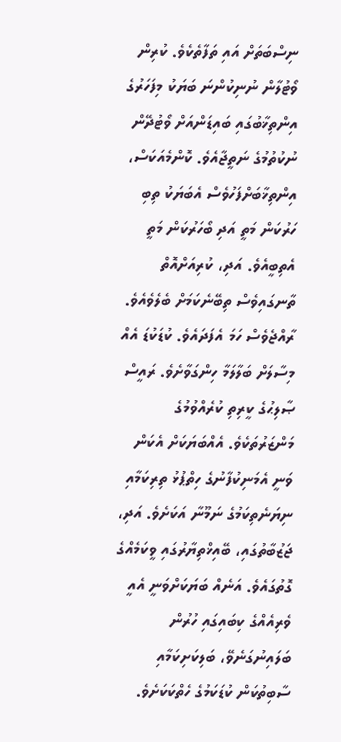ނިސްބަތަށް އައި ތަފާތެކެވެ. ކުރިން ވޯޓުލާން ނުނިކުންނަ ބަޔަކު މިފަހަރުގެ އިންތިޚާބުގައި ބައިޑަންއަށް ވޯޓުދޭން ނުކުތުމުގެ ނަތީޖާއެވެ. ކޮންމެއަކަސް، އިންތިޚާބަށްފަހުވެސް އެބަޔަކު ތިބި ހަރުކަން މަތީ އަދި ބޯހަރުކަން މަތީ އެތިބީއެވެ. އަދި، ކުރިއަށްއޮތް ތާނގައިވެސް ތިބޭނެކަމަށް ބެލެވެއެވެ.
ރާއްޖެވެސް ހަމަ އެފަދައެވެ. ކުޑަކުޑަ އެއް މިސާލަށް ބަލާލަމާ ހިންގަވާށެވެ. ރައީސް ޞާލިޙުގެ ކީރިތި ކުރެއްވުމުގެ މަންޒަރުތަކެވެ. އެއްބަޔަކަށް އެކަން ވަނީ އެމަނިކުފާނުގެ ހިތްޕުޅު ތިރިކަމާއި ނިޔަނެތިކަމުގެ ނަމޫނާ އަކަށެވެ. އަދި، ޖަޒުބާތުގައި، ބޭއިޚްތިޔާރުގައި ވީކަމެއްގެ ގޮތުގައެވެ. އަނެއް ބަޔަކަށްވަނީ އެއީ ވެރިއެއްގެ ކިބައިގައި ހުރުން ބަލައިނުގަނެވޭ، ބަލިކަށިކަމާއި ސާބިތުކަން ކުޑަކަމުގެ ހެތްކަކަށެވެ.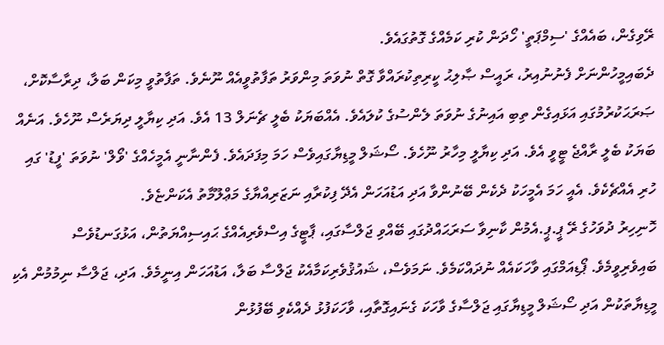ރޭވިގެން، ބައެއްގެ 'ސިމްޕަތީ' ހޯދަން ކުރި ކަމެއްގެ ގޮތުގައެވެ.
ދެބައިމީހުންނަށް ފެނުނުއިރު، ރައީސް ޞާލިޙު ކީރިތިކުރައްވާ ގޮތް ނުވަތަ މިންވަރު ތަފާތުވީއެއް ނޫނެވެ. ތަފާތުވީ މިކަން ބަލާ، ދިރާސާކޮށް، ޞަރަޙަކުރުމުގައި އަޅައިގެން ތިބި އައިނުގެ ނުވަތަ ލެންސުގެ ކުލައެވެ. އެއްބަޔަކު ބެލީ ޗެނަލް 13 އެވެ. އަދި ކިޔާލީ ދިޔަރެސް ނޫހެވެ. އަނެއް ބަޔަކު ބެލީ ރާއްޖެ ޓީވީ އެވެ. އަދި ކިޔާލީ މިހާރު ނޫހެވެ. ސޯޝަލް މީޑިޔާގައިވެސް ހަމަ މިފަދައެވެ. ފެންނާނީ އެމީހެއްގެ 'ވޯލް' ނުވަތަ 'ފީޑު' ގައި ހުރި އެއްޗެކެވެ. އެއީ ހަމަ އެމީހަކު ދެކެން ބޭނުންވާ އަދި އަޑުއަހަން އެދޭ ފިކުރާއި ނަޒަރިއްޔާގެ މަޢްލޫމާތު އެކަންޏެވެ.
ހޮނިހިރު ދުވަހުގެ ރޭ ޕީ.ޕީ.އެމުން ކާނިވާ ސަރަޙައްދުގައި ބޭއްވި ޖަލްސާގައި، ޕާޓީގެ އިސްވެރިއެއްގެ ޙައިސިއްޔަތުން، އަޅުގަނޑުވެސް ބައިވެރިވީމެވެ. ޕޯޑިއަމްގައި ވާހަކައެއް ނުދައްކަމެވެ. ނަމަވެސް، ޝައުޤުވެރިކަމާއެކު ޖަލްސާ ބަލާ، އަޑުއަހަން އިނީމެވެ. އަދި، ޖަލްސާ ނިމުމުން އެކި މީޑިޔާތަކުން އަދި ސޯޝަލް މީޑިޔާގައި ޖަލްސާގެ ވާހަކަ ގެނައިގޮތާއި، ވާހަކަފުޅު ދެއްކެވި ބޭފުޅުން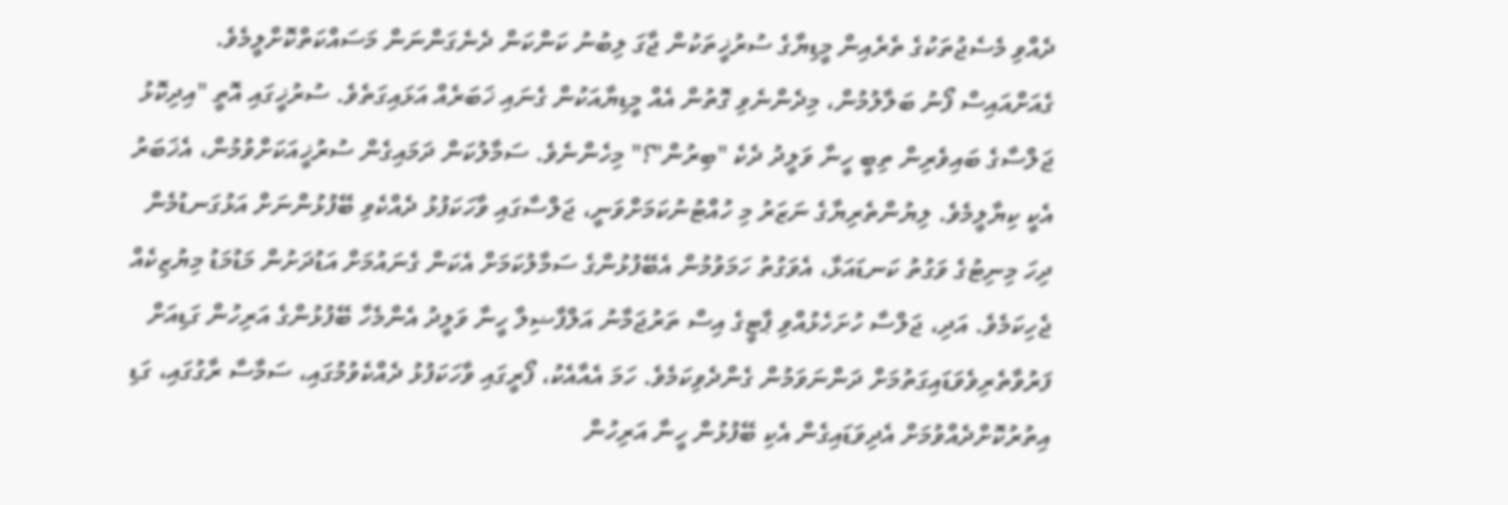ދެއްވި މެސެޖުތަކުގެ ތެރެއިން މީޑިޔާގެ ސުރުޚީތަކުން ޖާގަ ލިބުނު ކަންކަން ދެނެގަންނަން މަސައްކަތްކޮށްލީމެވެ.
ގެއަށްއައިސް ފޯނު ބަލާލުމުން، މިދެންނެވި ގޮތުން އެއް މީޑިޔާއަކުން ގެނައި ޚަބަރެއް އަޅައިގަތެވެ. ސުރުޚީގައި އޮތީ "އިދިކޮޅު ޖަލްސާގެ ބައިވެރިން ތިބީ ހީނާ ވަލީދު ދެކެ "ބިރުން"؟" މިހެންނެވެ. ސަމާލުކަން ދަމައިގެން ސުރުޚީއަކަށްވުމުން، އެޚަބަރު އެކީ ކިޔާލީމެވެ. ލިޔުންތެރިޔާގެ ނަޒަރު މި ހުއްޓުނުކަމަށްވަނީ، ޖަލްސާގައި ވާހަކަފުޅު ދެއްކެވި ބޭފުޅުންނަށް އަޅުގަނޑުމެން ދިހަ މިނިޓުގެ ވަގުތު ކަނޑައަޅާ، އެވަގުތު ހަމަވުމުން އެބޭފުޅުންގެ ސަމާލުކަމަށް އެކަން ގެނައުމަށް އަޑުދަށުން މަޑުމަޑު މިޔުޒިކެއް ޖެހިކަމެވެ. އަދި، ޖަލްސާ ހުށަހެޅުއްވި ޕާޓީގެ އިސް ތަރުޖަމާނު އަލްފާޟިލާ ހީނާ ވަލީދު އެންމެހާ ބޭފުޅުންގެ އަރިހުން ގަޑިއަށް ފަރުވާތެރިވެވަޑައިގަތުމަށް ދަންނަވަމުން ގެންދެވިކަމެވެ. ހަމަ އެއާއެކު، ފޯރީގައި ވާހަކަފުޅު ދެއްކެވުމުގައި، ސަމާސާ ރާގުގައި، ގަޑި އިތުރުކޮށްދެއްވުމަށް އެދިވަޑައިގެން އެކި ބޭފުޅުން ހީނާ އަރިހުން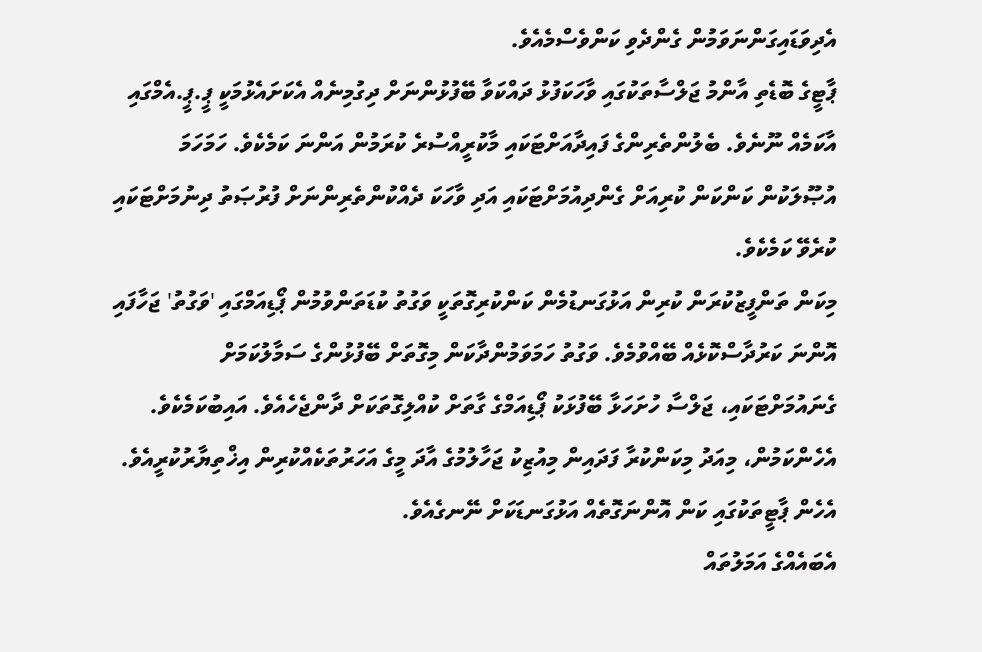އެދިވަޑައިގަންނަވަމުން ގެންދެވި ކަންވެސްމެއެވެ.
ޕާޓީގެ ބޮޑެތި އާންމު ޖަލްސާތަކުގައި ވާހަކަފުޅު ދައްކަވާ ބޭފުޅުންނަށް ދިގުމިނެއް އެކަށައެޅުމަކީ ޕީ.ޕީ.އެމްގައި އާކަމެއް ނޫނެވެ. ބެލުންތެރިންގެ ފައިދާއަށްޓަކައި މާކުރީއްސުރެ ކުރަމުން އަންނަ ކަމެކެވެ. ހަމަހަމަ އުޞޫލަކުން ކަންކަން ކުރިއަށް ގެންދިއުމަށްޓަކައި އަދި ވާހަކަ ދެއްކުންތެރިންނަށް ފުރުޞަތު ދިނުމަށްޓަކައި ކުރެވޭ ކަމެކެވެ.
މިކަން ތަންފީޒުކުރަން ކުރިން އަޅުގަނޑުމެން ކަންކުރިގޮތަކީ ވަގުތު ކުޑަތަންވުމުން ޕޯޑިއަމްގައި 'ވަގުތު' ޖަހާފައި އޮންނަ ކަރުދާސްކޮޅެއް ބޭއްވުމެވެ. ވަގުތު ހަމަވަމުންދާކަން މިގޮތަށް ބޭފުޅުންގެ ސަމާލުކަމަށް ގެނައުމަށްޓަކައި، ޖަލްސާ ހުށަހަޅާ ބޭފުޅަކު ޕޯޑިއަމްގެ ގާތަށް ކުއްލިގޮތަކަށް ދާންޖެހެއެވެ. އައިބުކަމެކެވެ. އެހެންކަމުން، މިއަދު މިކަންކުރާ ފަދައިން މިއުޒިކު ޖަހާލުމުގެ އާދަ މީގެ އަހަރުތަކެއްކުރިން އިޚްތިޔާރުކުރީއެވެ. އެހެން ޕާޓީތަކުގައި ކަން އޮންނަގޮތެއް އަޅުގަނޑަކަށް ނޭނގެއެވެ.
އެބައެއްގެ އަމަލުތައް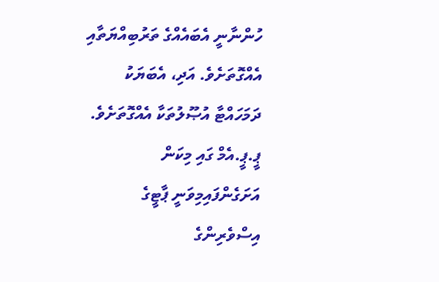ހުންނާނީ އެބައެއްގެ ތަރުބިއްޔަތާއި އެއްގޮތަށެވެ. އަދި، އެބަޔަކު ދަމަހައްޓާ އުޞޫލުތަކާ އެއްގޮތަށެވެ. ޕީ.ޕީ.އެމް ގައި މިކަން އަށަގެންފައިމިވަނީ ޕާޓީގެ އިސްވެރިންގެ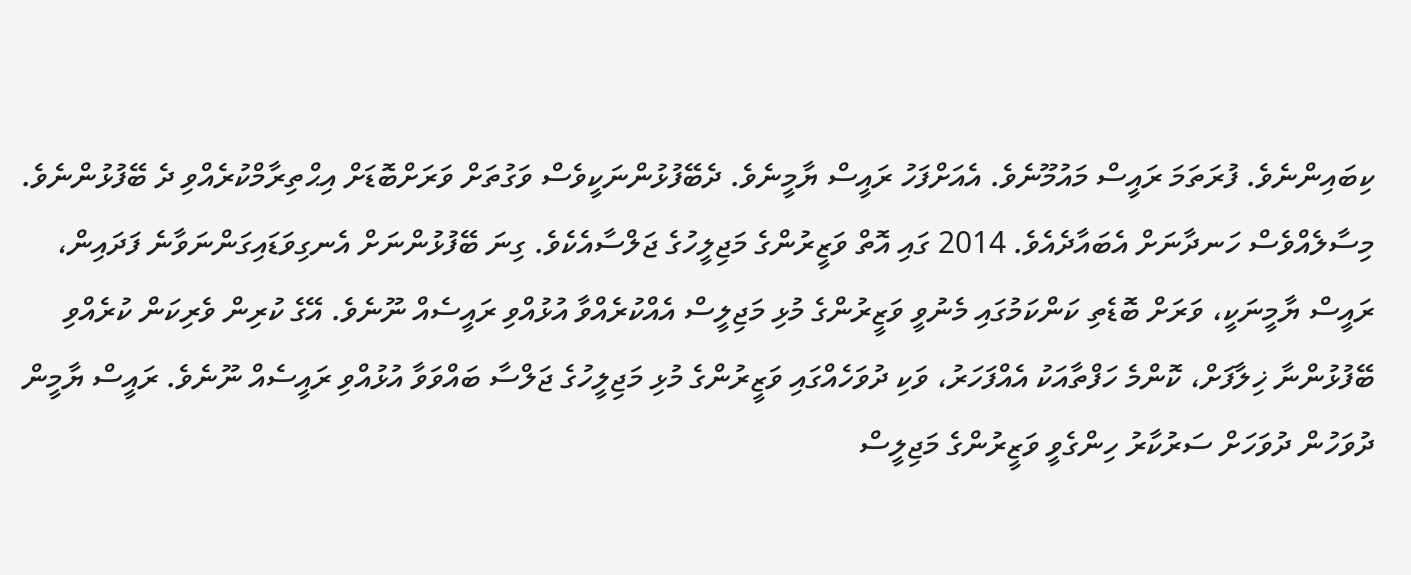ކިބައިންނެވެ. ފުރަތަމަ ރައީސް މައުމޫނެވެ. އެއަށްފަހު ރައީސް ޔާމީނެވެ. ދެބޭފުޅުންނަކީވެސް ވަގުތަށް ވަރަށްބޮޑަށް އިޙްތިރާމްކުރެއްވި ދެ ބޭފުޅުންނެވެ.
މިސާލެއްވެސް ހަނދާނަށް އެބައާދެއެވެ. 2014 ގައި އޮތް ވަޒީރުންގެ މަޖިލީހުގެ ޖަލްސާއެކެވެ. ގިނަ ބޭފުޅުންނަށް އެނގިވަޑައިގަންނަވާނެ ފަދައިން، ރައީސް ޔާމީނަކީ، ވަރަށް ބޮޑެތި ކަންކަމުގައި މެނުވީ ވަޒީރުންގެ މުޅި މަޖިލީސް އެއްކުރެއްވާ އުޅުއްވި ރައީސެއް ނޫނެވެ. އޭގެ ކުރިން ވެރިކަން ކުރެއްވި ބޭފުޅުންނާ ޚިލާފަށް، ކޮންމެ ހަފްތާއަކު އެއްފަހަރު، ވަކި ދުވަހެއްގައި ވަޒީރުންގެ މުޅި މަޖިލީހުގެ ޖަލްސާ ބައްވަވާ އުޅުއްވި ރައީސެއް ނޫނެވެ. ރައީސް ޔާމީން ދުވަހުން ދުވަހަށް ސަރުކާރު ހިންގެވީ ވަޒީރުންގެ މަޖިލީސް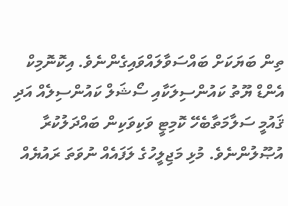ތިން ބަޔަކަށް ބައްސަވާލައްވައިގެންނެވެ. އިކޮނޮމިކް އެންޑް ޔޫތު ކައުންސިލަކާއި ސޯޝަލް ކައުންސިލެއް އަދި ޤައުމީ ސަލާމަތާބެހޭ ކޮމިޓީ ވަކިވަކިން ބައްދަލުކުރާ އުޞޫލުންނެވެ. މުޅި މަޖިލީހުގެ ލަފައެއް ނުވަތަ ރައުޔެއް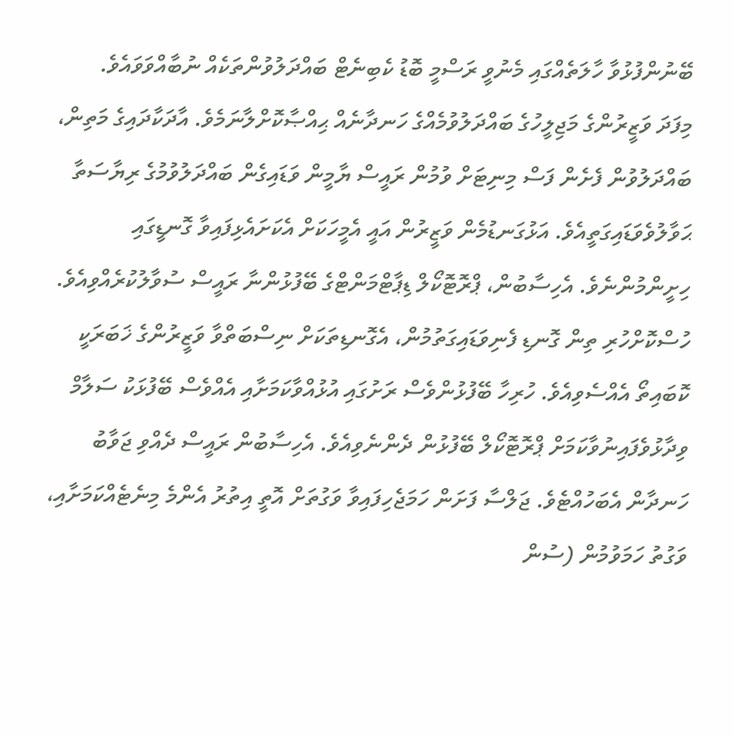ބޭނުންފުޅުވާ ހާލަތެއްގައި މެނުވީ ރަސްމީ ބޮޑު ކެބިނެޓް ބައްދަލުވުންތަކެއް ނުބާއްވަވައެވެ.
މިފަދަ ވަޒީރުންގެ މަޖިލީހުގެ ބައްދަލުވުމެއްގެ ހަނދާނެއް ޙިއްޞާކޮށްލާނަމެވެ. އާދަކާދައިގެ މަތިން، ބައްދަލުވުން ފެށެން ފަސް މިނިޓަށް ވުމުން ރައީސް ޔާމީން ވަޑައިގެން ބައްދަލުވުމުގެ ރިޔާސަތާ ޙަވާލުވެވަޑައިގަތީއެވެ. އަޅުގަނޑުމެން ވަޒީރުން އައީ އެމީހަކަށް އެކަށައެޅިފައިވާ ގޮނޑީގައި ހިށީންމުންނެވެ. އެހިސާބުން، ޕްރޮޓޮކޯލް ޑިޕާޓްމަންޓްގެ ބޭފުޅުންނާ ރައީސް ސުވާލުކުރެއްވިއެވެ. ހުސްކޮށްހުރި ތިން ގޮނޑި ފެނިވަޑައިގަތުމުން، އެގޮނޑިތަކަށް ނިސްބަތްވާ ވަޒީރުންގެ ޚަބަރަކީ ކޮބައިތޯ އެއްސެވިއެވެ. ހުރިހާ ބޭފުޅުންވެސް ރަށުގައި އުޅުއްވާކަމަށާއި އެއްވެސް ބޭފުޅަކު ސަލާމް ވިދާޅުވެފައިނުވާކަމަށް ޕްރޮޓޮކޯލް ބޭފުޅުން ދެންނެވިއެވެ. އެހިސާބުން ރައީސް ދެއްވި ޖަވާބު ހަނދާން އެބަހުއްޓެވެ. ޖަލްސާ ފަށަން ހަމަޖެހިފައިވާ ވަގުތަށް އޮތީ އިތުރު އެންމެ މިނެޓެއްކަމަށާއި، ވަގުތު ހަމަވުމުން (ސުން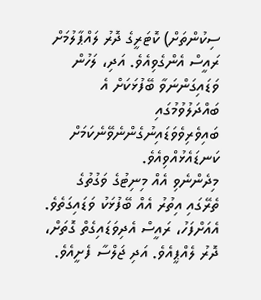ސިކުންތަށް) ކޮޓަރީގެ ދޮރު ލައްޕާލުމަށް ރައީސް އެންގެވިއެވެ. އަދި، ލަހުން ވަޑައިގަންނަވާ ބޭފުޅަކަށް އެ ބައްދަލުވުމުގައި ބައިވެރިވެވަޑައިނުގެންނެވޭނެކަމަށް ކަނޑައެޅުއްވިއެވެ.
މިދެންނެވި އެއް މިނިޓުގެ ވަގުތުގެ ތެރޭގައި އިތުރު އެއް ބޭފުޅަކު ވަޑައިގަތެވެ. އެއަށްފަހު، ރައީސް އެދިވަޑައިގެތް ގޮތަށް، ދޮރު ލެއްޕީއެވެ. އަދި ޖަލްސާ ފެށީއެވެ.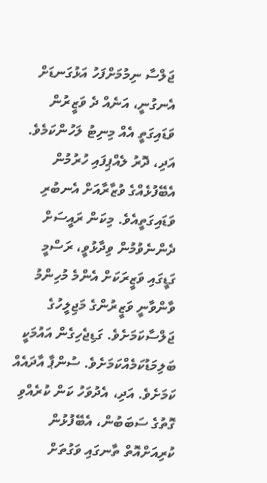ޖަލްސާ ނިމުމަށްފަހު އަޅުގަނޑަށް އެނގުނީ، އަނެއް ދެ ވަޒީރުން ވަޑައިގަތީ އެއް މިނިޓު ލަހުންކަމެވެ. އަދި، ދޮރު ލެއްޕިފައި ހުރުމުން އެބޭފުޅެއްގެ ވުޒާރާއަށް އެނބުރި ވަޑައިގަތީއެވެ. މިކަން ރައީސަށް ދެންނެވުމުން ވިދާޅުވީ، ރަސްމީ ގަޑީގައި ވަޒީރަކަށް އެންމެ މުހިންމު ވާންވާނީ ވަޒީރުންގެ މަޖިލީހުގެ ޖަލްސާކަމަށެވެ. ގަޑިޖެހިގެން އައުމަކީ ބަލިމަޑުކަމެއްކަމަށެވެ. ސުންޕާ އާދައެއް ކަމަށެވެ. އަދި، އެދުވަހު ކަން ކުރެއްވި ގޮތުގެ ސަބަބުން، އެބޭފުޅުން ކުރިއަށްއޮތް ތާނގައި ވަގުތަށް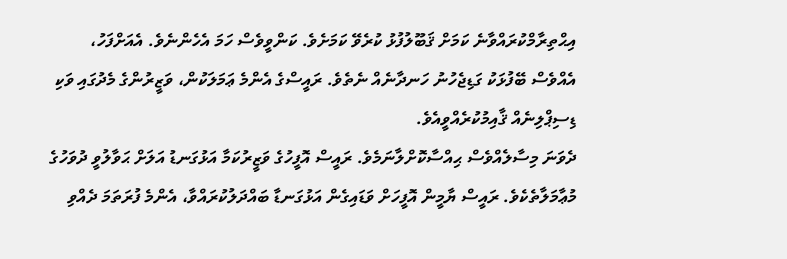އިޙްތިރާމްކުރައްވާނެ ކަމަށް ޤަބޫލުފުޅު ކުރެވޭ ކަމަށެވެ. ކަންވީވެސް ހަމަ އެހެންނެވެ. އެއަށްފަހު، އެއްވެސް ބޭފުޅަކު ގަޑިޖެހުނު ހަނދާނެއް ނެތެވެ. ރައީސްގެ އެންމެ ޢަމަލަކުން، ވަޒީރުންގެ މެދުގައި ވަކި ޑިސިޕްލިނެއް ޤާއިމުކުރެއްވީއެވެ.
ދެވަނަ މިސާލެއްވެސް ޙިއްސާކޮށްލާނަމެވެ. ރައީސް އޮފީހުގެ ވަޒީރުކަމާ އަޅުގަނޑު އަލަށް ޙަވާލުވީ ދުވަހުގެ މުޢާމަލާތެކެވެ. ރައީސް ޔާމީން އޮފީހަށް ވަޑައިގެން އަޅުގަނޑާ ބައްދަލުކުރައްވާ، އެންމެ ފުރަތަމަ ދެއްވި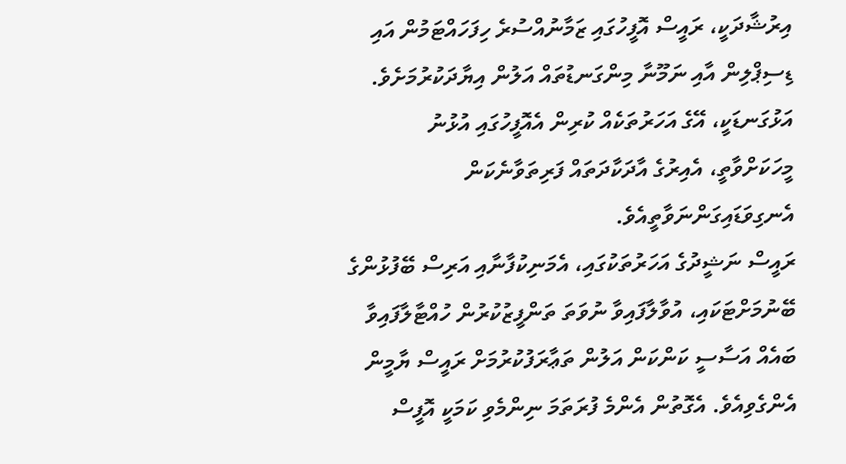އިރުޝާދަކީ، ރައީސް އޮފީހުގައި ޒަމާނުއްސުރެ ހިފަހައްޓަމުން އައި ޑިސިޕްލިން އާއި ނަމޫނާ މިންގަނޑުތައް އަލުން އިޔާދަކުރުމަށެވެ. އަޅުގަނޑަކީ، އޭގެ އަހަރުތަކެއް ކުރިން އެއޮފީހުގައި އުޅުނު މީހަކަށްވާތީ، އެއިރުގެ އާދަކާދަތައް ފަރިތަވާނެކަން އެނގިވަޑައިގަންނަވާތީއެވެ.
ރައީސް ނަޝީދުގެ އަހަރުތަކުގައި، އެމަނިކުފާނާއި އަރިސް ބޭފުޅުންގެ ބޭނުމަށްޓަކައި، އުވާލާފައިވާ ނުވަތަ ތަންފީޒުކުރުން ހުއްޓާލާފައިވާ ބައެއް އަސާސީ ކަންކަން އަލުން ތަޢާރަފުކުރުމަށް ރައީސް ޔާމީން އެންގެވިއެވެ. އެގޮތުން އެންމެ ފުރަތަމަ ނިންމެވި ކަމަކީ އޮފީސް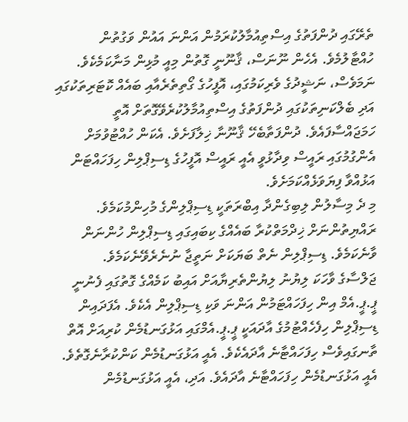ތެރޭގައި ދުންފަތުގެ އިސްތިއުމާލުކުރަމުން އަންނަ އައުން ވަގުތުން ހުއްޓާލުމެވެ. އެހެން ނޫނަސް، ޤާނޫނީ ގޮތުން މިއީ މުޅިން މަނާކަމެކެވެ. ނަމަވެސް، ނަޝީދުގެ ވެރިކަމުގައި، އޮފީހުގެ ގޯތިތެރެއާއި ބައެއް ކޮޓަރިތަކުގައި އަދި ބެލްކަނިތަކުގައި ދުންފަތުގެ އިސްތިއުމާލުކުރެވޭގޮތަށް އޮތީ ހަމަޖައްސާފައެވެ. ދުންފަތާބެހޭ ޤާނޫނާ ޚިލާފަށެވެ. އެކަން ހުއްޓުވުމަށް އެންގުމުގައި ރައީސް ވިދާޅުވީ އެއީ ރައީސް އޮފީހުގެ ޑިސިޕްލިން ހިފަހައްޓަން އަޅުއްވާ ފިޔަވަޅެއްކަމަށެވެ.
މި ދެ މިސާލުން ލިބިގެންދާ އިބްރަތަކީ ޑިސިޕްލިންގެ މުހިންމުކަމެވެ. ރައްޔިތުންނަށް ޚިދްމަތްކުރާ ބައެއްގެ ކިބައިގައި ޑިސިޕްލިން ހުންނަން ވާނެކަމެވެ. ޑިސިޕްލިން ނެތް ބަޔަކަށް ނަތީޖާ ނުނެރެވޭނެކަމެވެ.
ޖަލްސާގެ ވާހަކަ ލިޔުނު ލިޔުންތެރިޔާއަށް އައިބު ކަމެއްގެ ގޮތުގައި ފެނުނީ ޕީ.ޕީ.އެމް އިން ހިފަހައްޓަމުން އަންނަ ވަކި ޑިސިޕްލިން އެކެވެ. އެފަދައިން ޑިސިޕްލިން ހިފެހެއްޓުމުގެ އާދައަކީ ޕީ.ޕީ.އެމްގައި އަޅުގަނޑުމެން ކުރިއަށް އޮތް ތާނގައިވެސް ހިފަހައްޓާނެ އާދައެކެވެ. އެއީ އަޅުގަނޑުމެން ކަންކުރާނެގޮތެވެ. އެއީ އަޅުގަނޑުމެން ހިފަހައްޓާނެ އާދައެވެ. އަދި، އެއީ އަޅުގަނޑުމެން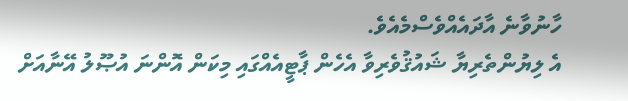ހާނުވާނެ އާދައެއްވެސްމެއެވެ.
އެ ލިޔުންތެރިޔާ ޝައުޤުވެރިވާ އެހެން ޕާޓީއެއްގައި މިކަން އޮންނަ އުޞޫލު އޭނާއަށް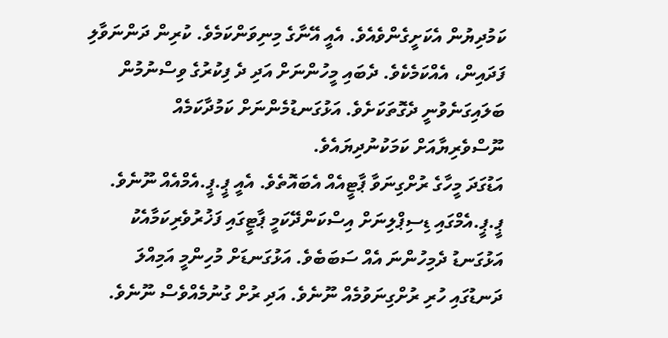ކަމުދިޔުން އެކަށީގެންވެއެވެ. އެއީ އޭނާގެ މިނިވަންކަމެވެ. ކުރިން ދަންނަވާލި ފަދައިން، އެއްކަމެކެވެ. ދެބައި މީހުންނަށް އަދި ދެ ފިކުރުގެ ވިސްނުމުން ބަލައިގަނެވުނީ ދެގޮތަކަށެވެ. އަޅުގަނޑުމެންނަށް ކަމުދާކަމެއް ނޫސްވެރިޔާއަށް ކަމަކުނުދިޔައެވެ.
އަޑުގަދަ މީހާގެ ރުށްގިނަވާ ޕާޓީއެއް އެބައޮތެވެ. އެއީ ޕީ.ޕީ.އެމްއެއް ނޫނެވެ. ޕީ.ޕީ.އެމްގައި ޑިސިޕްލިނަށް އިސްކަންދޭކަމީ ޕާޓީގައި ފަޚުރުވެރިކަމާއެކު އަޅުގަނޑު ދެމިހުންނަ އެއް ސަބަބެވެ. އަޅުގަނޑަށް މުހިންމީ އަމިއްލަ ދަނޑުގައި ހުރި ރުށްގިނަވުމެއް ނޫނެވެ. އަދި ރުށް ގުނުމެއްވެސް ނޫނެވެ.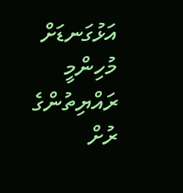އަޅުގަނޑަށް މުހިންމީ ރައްޔިތުންގެ ރުށް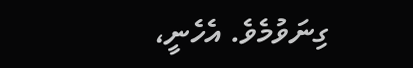ގިނަވުމެވެ. އެހެނީ،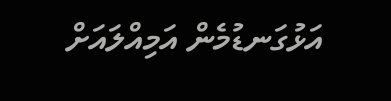އަޅުގަނޑުމެން އަމިއްލައަށް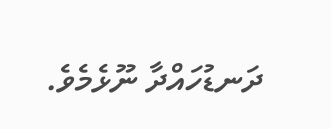ދަނޑުހައްދާ ނޫޅެމެވެ.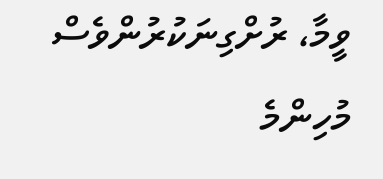ވީމާ، ރުށްގިނަކުރުންވެސް މުހިންމެ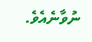ނުވާނެއެވެ.